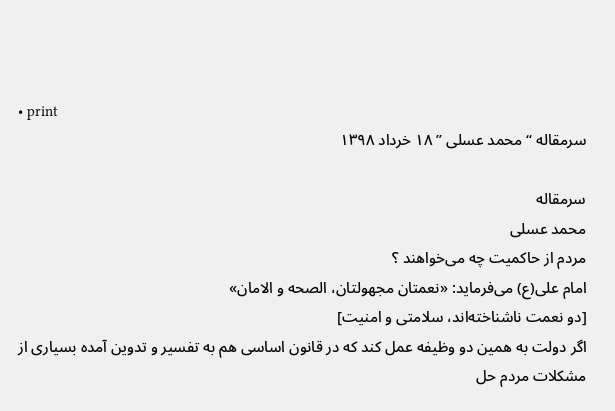• print
سرمقاله “محمد عسلی ” ۱۸ خرداد ۱۳۹۸

سرمقاله
محمد عسلی
مردم از حاکمیت چه می‌خواهند ؟
امام علی(ع) می‌فرماید: «نعمتان مجهولتان، الصحه و الامان»
[دو نعمت ناشناخته‌اند، سلامتی و امنیت]
اگر دولت به همین دو وظیفه عمل کند که در قانون اساسی هم به تفسیر و تدوین آمده بسیاری از مشکلات مردم حل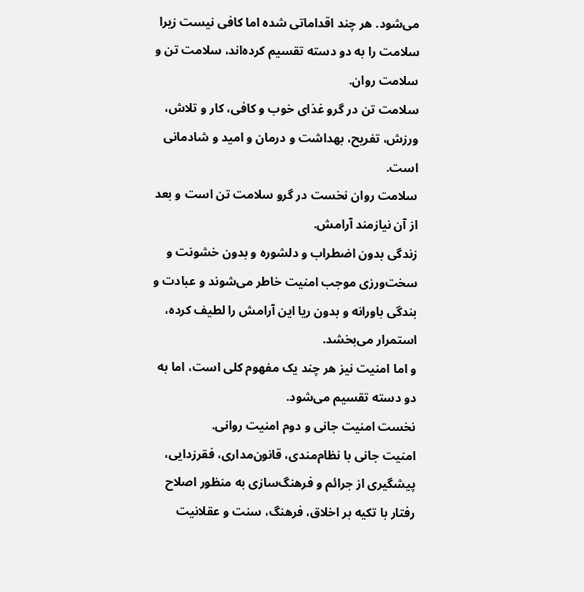می‌شود. هر چند اقداماتی شده اما کافی نیست زیرا سلامت را به دو دسته تقسیم کرده‌اند، سلامت تن و سلامت روان.
سلامت تن در گرو غذای خوب و کافی، کار و تلاش، ورزش، تفریح، بهداشت و درمان و امید و شادمانی است.
سلامت روان نخست در گرو سلامت تن است و بعد از آن نیازمند آرامش.
زندگی بدون اضطراب و دلشوره و بدون خشونت و سخت‌ورزی موجب امنیت خاطر می‌شوند و عبادت و بندگی باورانه و بدون ریا این آرامش را لطیف کرده، استمرار می‌بخشد.
و اما امنیت نیز هر چند یک مفهوم کلی است، اما به دو دسته تقسیم می‌شود.
نخست امنیت جانی و دوم امنیت روانی.
امنیت جانی با نظام‌مندی، قانون‌مداری، فقرزدایی، پیشگیری از جرائم و فرهنگ‌سازی به منظور اصلاح رفتار با تکیه بر اخلاق، فرهنگ، سنت و عقلانیت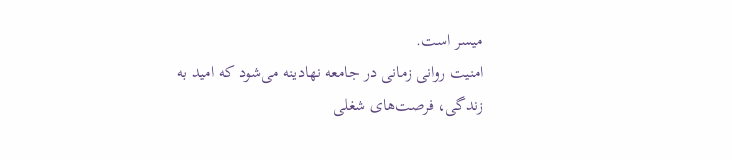میسر است.
امنیت روانی زمانی در جامعه نهادینه می‌شود که امید به زندگی، فرصت‌های شغلی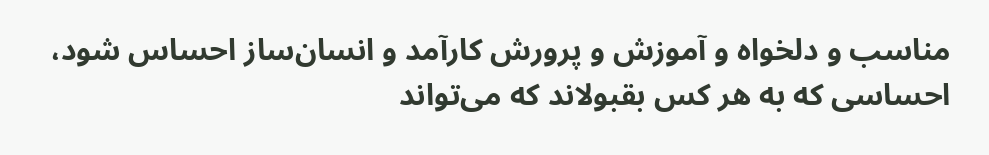مناسب و دلخواه و آموزش و پرورش کارآمد و انسان‌ساز احساس شود، احساسی که به هر کس بقبولاند که می‌تواند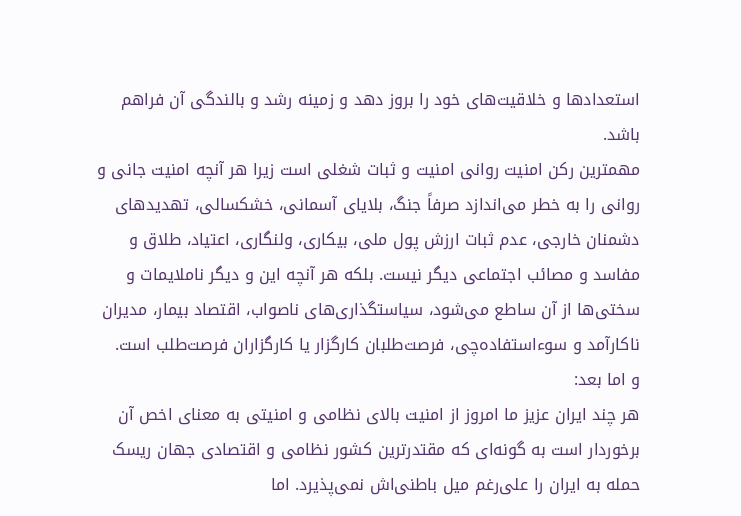استعدادها و خلاقیت‌های خود را بروز دهد و زمینه رشد و بالندگی آن فراهم باشد.
مهمترین رکن امنیت روانی امنیت و ثبات شغلی است زیرا هر آنچه امنیت جانی و روانی را به خطر می‌اندازد صرفاً جنگ، بلایای آسمانی، خشکسالی، تهدیدهای دشمنان خارجی، عدم ثبات ارزش پول ملی، بیکاری، ولنگاری، اعتیاد، طلاق و مفاسد و مصائب اجتماعی دیگر نیست. بلکه هر آنچه این و دیگر ناملایمات و سختی‌ها از آن ساطع می‌شود، سیاستگذاری‌های ناصواب، اقتصاد بیمار، مدیران ناکارآمد و سوءاستفاده‌چی، فرصت‌طلبان کارگزار یا کارگزاران فرصت‌طلب است.
و اما بعد:
هر چند ایران عزیز ما امروز از امنیت بالای نظامی و امنیتی به معنای اخص آن برخوردار است به گونه‌ای که مقتدرترین کشور نظامی و اقتصادی جهان ریسک حمله به ایران را علی‌رغم میل باطنی‌اش نمی‌پذیرد. اما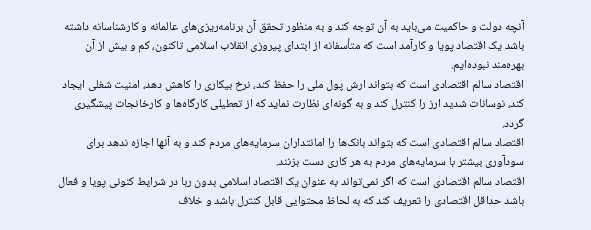آنچه دولت و حاکمیت می‌باید به آن توجه کند و به منظور تحقق آن برنامه‌ریزی‌های عالمانه و کارشناسانه داشته باشد یک اقتصاد پویا و کارآمد است که متأسفانه از ابتدای پیروزی انقلاب اسلامی تاکنون، کم و بیش از آن بهره‌مند نبوده‌ایم.
اقتصاد سالم اقتصادی است که بتواند ارش پول ملی را حفظ کند، نرخ بیکاری را کاهش دهد، امنیت شغلی ایجاد کند، نوسانات شدید ارز را کنترل کند و به گونه‌ای نظارت نماید که از تعطیلی کارگاه‌ها و کارخانجات پیشگیری گردد.
اقتصاد سالم اقتصادی است که بتواند بانک‌ها را امانتداران سرمایه‌های مردم کند و به آنها اجازه ندهد برای سودآوری بیشتر با سرمایه‌های مردم به هر کاری دست بزنند.
اقتصاد سالم اقتصادی است که اگر نمی‌تواند به عنوان یک اقتصاد اسلامی بدون ربا در شرایط کنونی پویا و فعال باشد حداقل اقتصادی را تعریف کند که به لحاظ محتوایی قابل کنترل باشد و خلاف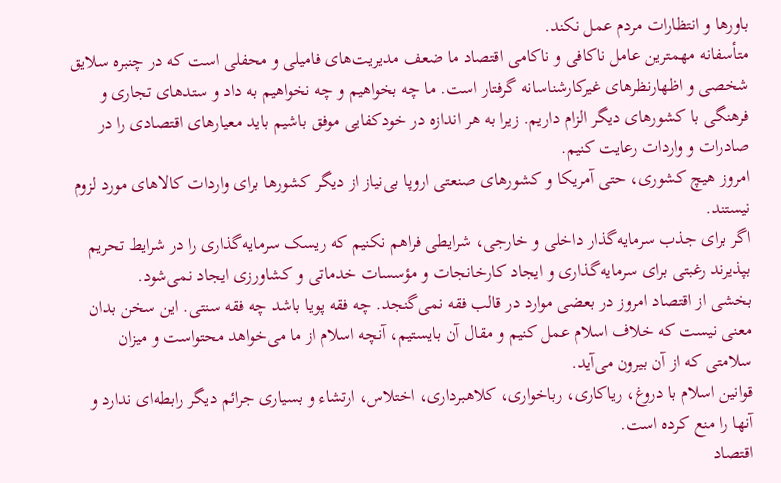باورها و انتظارات مردم عمل نکند.
متأسفانه مهمترین عامل ناکافی و ناکامی اقتصاد ما ضعف مدیریت‌های فامیلی و محفلی است که در چنبره سلایق شخصی و اظهارنظرهای غیرکارشناسانه گرفتار است. ما چه بخواهیم و چه نخواهیم به داد و ستدهای تجاری و فرهنگی با کشورهای دیگر الزام داریم. زیرا به هر اندازه در خودکفایی موفق باشیم باید معیارهای اقتصادی را در صادرات و واردات رعایت کنیم.
امروز هیچ کشوری، حتی آمریکا و کشورهای صنعتی اروپا بی‌نیاز از دیگر کشورها برای واردات کالاهای مورد لزوم نیستند.
اگر برای جذب سرمایه‌گذار داخلی و خارجی، شرایطی فراهم نکنیم که ریسک سرمایه‌گذاری را در شرایط تحریم بپذیرند رغبتی برای سرمایه‌گذاری و ایجاد کارخانجات و مؤسسات خدماتی و کشاورزی ایجاد نمی‌شود.
بخشی از اقتصاد امروز در بعضی موارد در قالب فقه نمی‌گنجد. چه فقه پویا باشد چه فقه سنتی. این سخن بدان معنی نیست که خلاف اسلام عمل کنیم و مقال آن بایستیم، آنچه اسلام از ما می‌خواهد محتواست و میزان سلامتی که از آن بیرون می‌آید.
قوانین اسلام با دروغ، ریاکاری، رباخواری، کلاهبرداری، اختلاس، ارتشاء و بسیاری جرائم دیگر رابطه‌ای ندارد و آنها را منع کرده است.
اقتصاد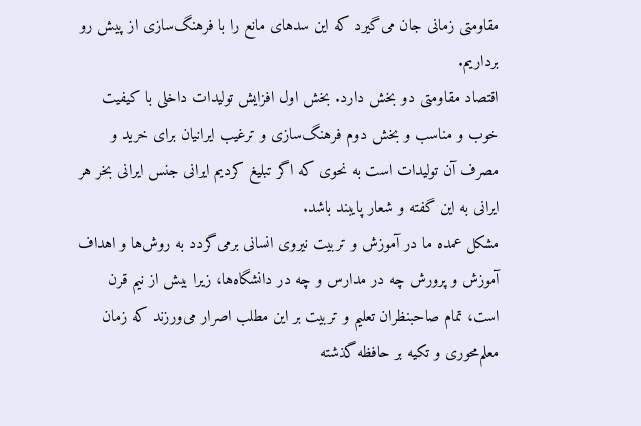مقاومتی زمانی جان می‌گیرد که این سدهای مانع را با فرهنگ‌سازی از پیش رو برداریم.
اقتصاد مقاومتی دو بخش دارد. بخش اول افزایش تولیدات داخلی با کیفیت خوب و مناسب و بخش دوم فرهنگ‌سازی و ترغیب ایرانیان برای خرید و مصرف آن تولیدات است به نحوی که اگر تبلیغ کردیم ایرانی جنس ایرانی بخر هر ایرانی به این گفته و شعار پایبند باشد.
مشکل عمده ما در آموزش و تربیت نیروی انسانی برمی‌گردد به روش‌ها و اهداف آموزش و پرورش چه در مدارس و چه در دانشگاه‌ها، زیرا بیش از نیم قرن است، تمام صاحبنظران تعلیم و تربیت بر این مطلب اصرار می‌ورزند که زمان معلم‌محوری و تکیه بر حافظه گذشته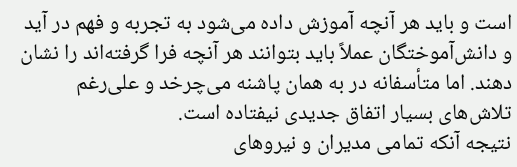است و باید هر آنچه آموزش داده می‌شود به تجربه و فهم در آید و دانش‌آموختگان عملاً باید بتوانند هر آنچه فرا گرفته‌اند را نشان دهند. اما متأسفانه در به همان پاشنه می‌چرخد و علی‌رغم تلاش‌های بسیار اتفاق جدیدی نیفتاده است.
نتیجه آنکه تمامی مدیران و نیروهای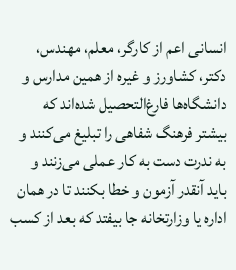انسانی اعم از کارگر، معلم، مهندس، دکتر، کشاورز و غیره از همین مدارس و دانشگاه‌ها فارغ‌التحصیل شده‌اند که بیشتر فرهنگ شفاهی را تبلیغ می‌کنند و به ندرت دست به کار عملی می‌زنند و باید آنقدر آزمون و خطا بکنند تا در همان اداره یا وزارتخانه جا بیفتد که بعد از کسب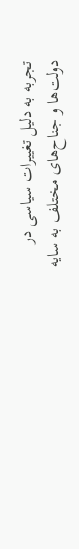تجربه به دلیل تغییرات سیاسی در دولت‌ها و جناح‌های مختلف به سایه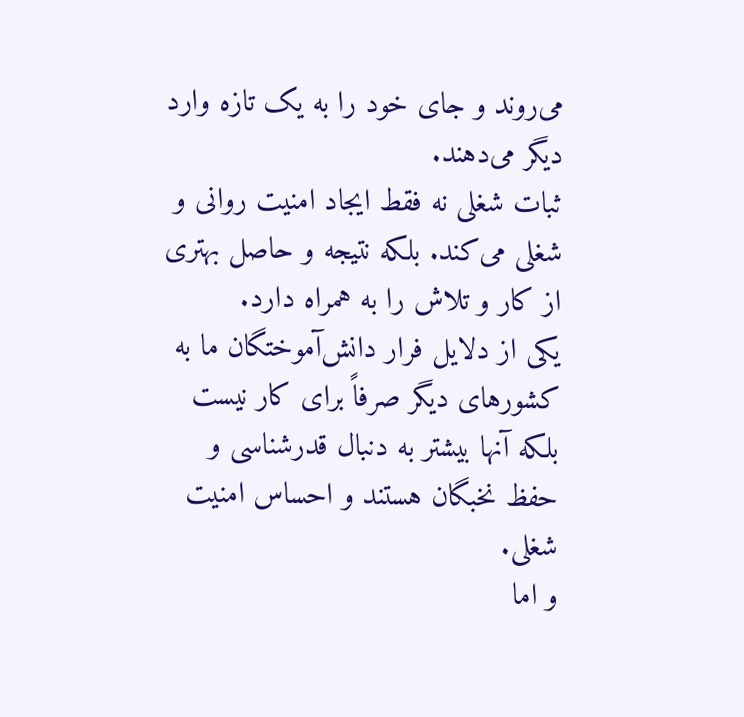می‌روند و جای خود را به یک تازه وارد دیگر می‌دهند.
ثبات شغلی نه فقط ایجاد امنیت روانی و شغلی می‌کند. بلکه نتیجه و حاصل بهتری از کار و تلاش را به همراه دارد.
یکی از دلایل فرار دانش‌آموختگان ما به کشورهای دیگر صرفاً برای کار نیست بلکه آنها بیشتر به دنبال قدرشناسی و حفظ نخبگان هستند و احساس امنیت شغلی.
و اما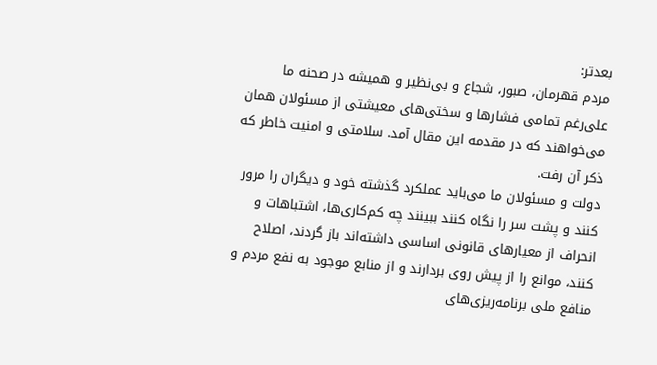بعدتر:
مردم قهرمان، صبور، شجاع و بی‌نظیر و همیشه در صحنه ما علی‌رغم تمامی فشارها و سختی‌های معیشتی از مسئولان همان می‌خواهند که در مقدمه این مقال آمد. سلامتی و امنیت خاطر که ذکر آن رفت.
دولت و مسئولان ما می‌باید عملکرد گذشته خود و دیگران را مرور کنند و پشت سر را نگاه کنند ببینند چه کم‌کاری‌ها، اشتباهات و انحراف از معیارهای قانونی اساسی داشته‌اند باز گردند، اصلاح کنند، موانع را از پیش روی بردارند و از منابع موجود به نفع مردم و منافع ملی برنامه‌ریزی‌های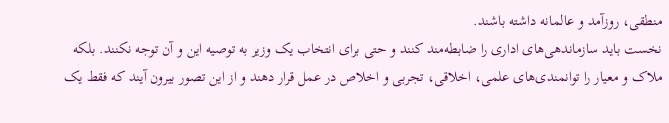منطقی، روزآمد و عالمانه داشته باشند.
نخست باید سازماندهی‌های اداری را ضابطه‌مند کنند و حتی برای انتخاب یک وزیر به توصیه این و آن توجه نکنند. بلکه ملاک و معیار را توانمندی‌های علمی، اخلاقی، تجربی و اخلاص در عمل قرار دهند و از این تصور بیرون آیند که فقط یک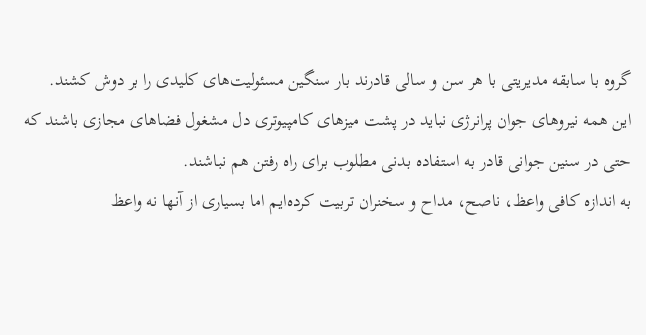گروه با سابقه مدیریتی با هر سن و سالی قادرند بار سنگین مسئولیت‌های کلیدی را بر دوش کشند.
این همه نیروهای جوان پرانرژی نباید در پشت میزهای کامپیوتری دل مشغول فضاهای مجازی باشند که حتی در سنین جوانی قادر به استفاده بدنی مطلوب برای راه رفتن هم نباشند.
به اندازه کافی واعظ، ناصح، مداح و سخنران تربیت کرده‌ایم اما بسیاری از آنها نه واعظ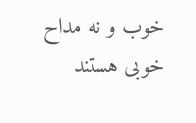خوب و نه مداح خوبی هستند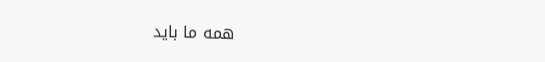همه ما باید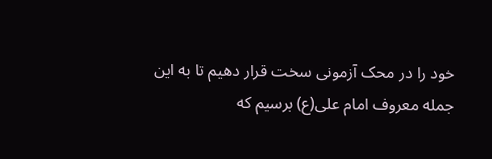خود را در محک آزمونی سخت قرار دهیم تا به این جمله معروف امام علی(ع) برسیم که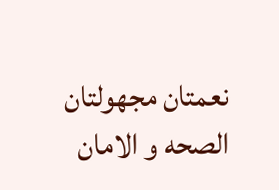نعمتان مجهولتان الصحه و الامان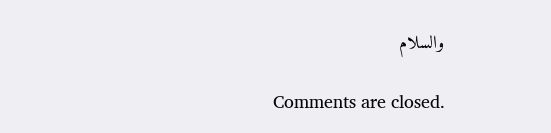والسلام

Comments are closed.